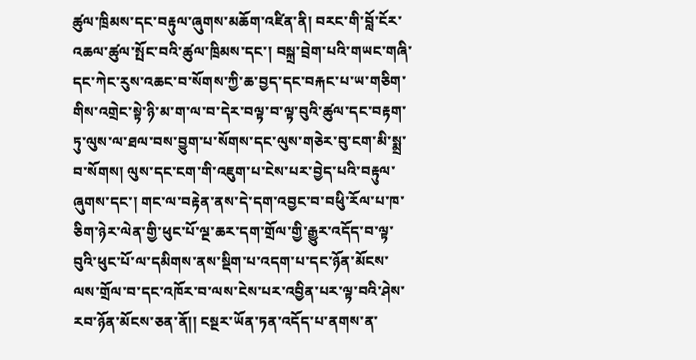ཚུལ་ཁྲིམས་དང་བརྟུལ་ཞུགས་མཆོག་འཛིན་ནི། བརང་གི་བློ་ངོར་འཆལ་ཚུལ་སྤོང་བའི་ཚུལ་ཁྲིམས་དང་། བསྐྲ་བྲེག་པའི་གཡང་གཞི་དང་ཀེང་རུས་འཆང་བ་སོགས་ཀྱི་ཆ་བྱད་དང་བརྐང་པ་ཡ་གཅིག་གིས་འགྲེང་སྟེ་ཉི་མ་ག་ལ་བ་དེར་བལྟ་བ་ལྟ་བུའི་ཚུལ་དང་བརྟག་ཏུ་ལུས་ལ་ཐལ་བས་བྱུག་པ་སོགས་དང་ལུས་གཅེར་བུ་ངག་མི་སྨྲ་བ་སོགས། ལུས་དང་ངག་གི་འཇུག་པ་ངེས་པར་བྱེད་པའི་བརྟུལ་ཞུགས་དང་། གང་ལ་བརྟེན་ནས་དེ་དག་འབྱང་བ་བཕིུ་རོལ་པ་ཁ་ཅིག་ཉེར་ལེན་གྱི་ཕུང་པོ་ལྔ་ཆར་དག་གྲོལ་གྱི་རྒྱུར་འདོད་བ་ལྟ་བུའི་ཕུང་པོ་ལ་དམིགས་ནས་སྡིག་པ་འདག་པ་དང་ཉོན་མོངས་ལས་གྲོལ་བ་དང་འཁོར་བ་ལས་ངེས་པར་འབྱིན་པར་ལྟ་བའི་ཤེས་རབ་ཉོན་མོངས་ཅན་ནོ།། ངསྔར་ཡོན་ཏན་འདོད་པ་ནགས་ན་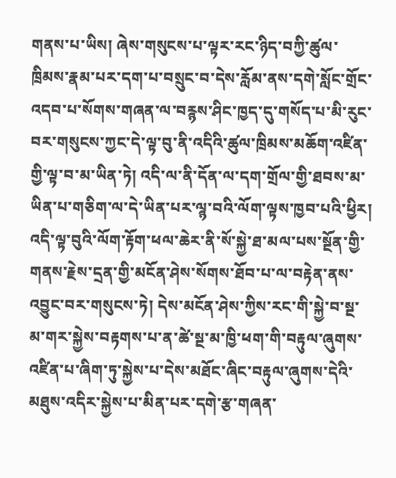གནས་པ་ཡིས། ཞེས་གསུངས་པ་ལྟར་རང་ཉིད་བཀྱི་ཚུལ་ཁྲིམས་རྣམ་པར་དག་པ་བསྲུང་བ་དེས་རློམ་ནས་དགེ་སློང་གྲོང་འདབ་པ་སོགས་གཞན་ལ་བརྙས་ཤིང་ཁྱད་དུ་གསོད་པ་མི་རུང་བར་གསུངས་ཀྱང་དེ་ལྟ་བུ་ནི་འདིའི་ཚུལ་ཁྲིམས་མཆོག་འཛིན་གྱི་ལྟ་བ་མ་ཡིན་ཏེ། འདི་ལ་ནི་དོན་ལ་དག་གྲོལ་གྱི་ཐབས་མ་ཡིན་པ་གཅིག་ལ་དེ་ཡིན་པར་ལྙ་བའི་ལོག་ལྟས་ཁྱབ་པའི་ཕྱིར། འདི་ལྟ་བུའི་ལོག་རྟོག་ཕལ་ཆེར་ནི་སོ་སྐྱེ་ཐ་མལ་པས་སྔོན་གྱི་གནས་རྗེས་དྲན་གྱི་མངོན་ཤེས་སོགས་ཐོབ་པ་ལ་བརྟེན་ནས་འབྱུང་བར་གསུངས་ཏེ། དེས་མངོན་ཤེས་ཀྱིས་རང་གི་སྐྱེ་བ་སྔ་མ་གར་སྐྱེས་བརྟགས་པ་ན་ཚེ་སྔ་མ་ཁྱི་ཕག་གི་བརྟུལ་ཞུགས་འཛིན་པ་ཞིག་ཏུ་སྐྱེས་པ་དེས་མཐོང་ཞིང་བརྟུལ་ཞུགས་དེའི་མཐུས་འདིར་སྐྱེས་པ་མིན་པར་དགེ་རྩ་གཞན་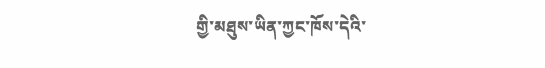གྱི་མཐུས་ཡིན་ཀྱང་ཁོས་དེའི་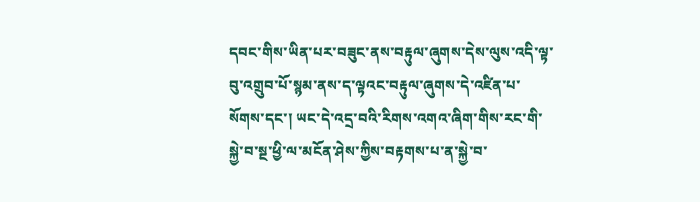དབང་གིས་ཡིན་པར་བཟུང་ནས་བརྟུལ་ཞུགས་དེས་ལུས་འདི་ལྟ་བུ་འགྲུབ་པོ་སྙམ་ནས་ད་ལྟའང་བརྟུལ་ཞུགས་དེ་འཛིན་པ་སོགས་དང་། ཡང་དེ་འདྲ་བའི་རིགས་འགའ་ཞིག་གིས་རང་གི་སྐྱེ་བ་སྔ་ཕྱི་ལ་མངོན་ཤེས་ཀྱིས་བརྟགས་པ་ན་སྐྱེ་བ་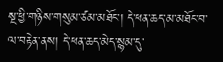སྔ་ཕྱི་གཉིས་གསུམ་ཙམ་མཐོང་། དེ་ཕན་ཆད་མ་མཐོང་བ་ལ་བརྟེན་ནས། དེ་ཕན་ཆད་མེད་སྙམ་དུ་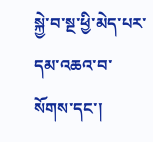སྐྱེ་བ་སྔ་ཕྱི་མེད་པར་དམ་འཆའ་བ་སོགས་དང་།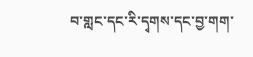བ་གླང་དང་རི་དྭགས་དང་བྱ་གག་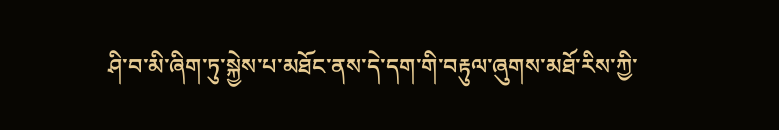ཤི་བ་མི་ཞིག་ཏུ་སྐྱེས་པ་མཐོང་ནས་དེ་དག་གི་བརྟུལ་ཞུགས་མཐོ་རིས་ཀྱི་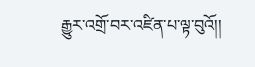རྒྱུར་འགྲོ་བར་འཛིན་པ་ལྟ་བུའོ།།